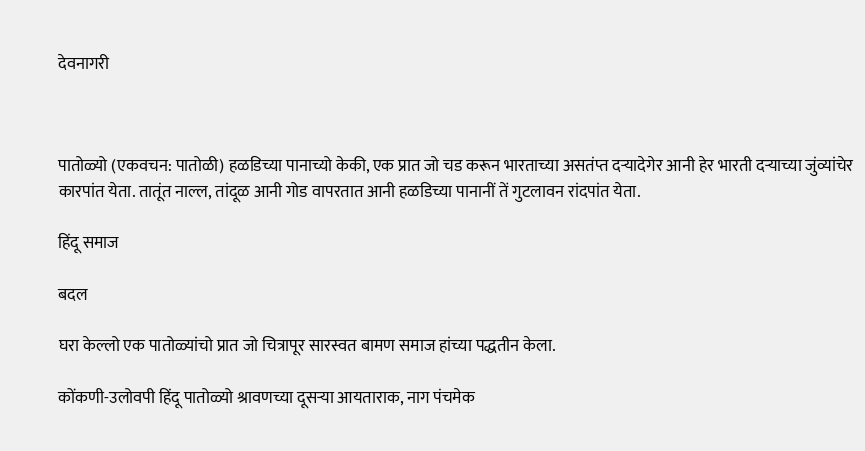देवनागरी



पातोळ्यो (एकवचन: पातोळी) हळडिच्या पानाच्यो केकी, एक प्रात जो चड करून भारताच्या असतंप्त दऱ्यादेगेर आनी हेर भारती दऱ्याच्या जुंव्यांचेर कारपांत येता. तातूंत नाल्ल, तांदूळ आनी गोड वापरतात आनी हळडिच्या पानानीं तें गुटलावन रांदपांत येता.

हिंदू समाज

बदल

घरा केल्लो एक पातोळ्यांचो प्रात जो चित्रापूर सारस्वत बामण समाज हांच्या पद्धतीन केला.

कोंकणी-उलोवपी हिंदू पातोळ्यो श्रावणच्या दूसऱ्या आयताराक, नाग पंचमेक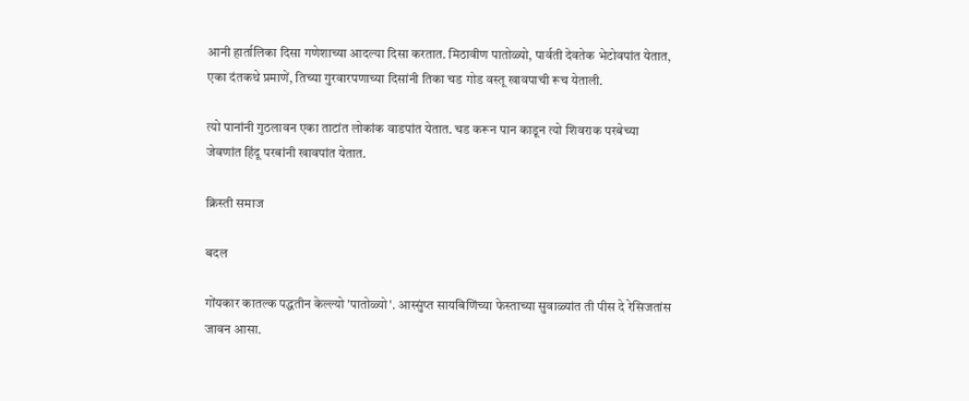आनी हार्तालिका दिसा गणेशाच्या आदल्या दिसा करतात. मिठावीण पातोळ्यो, पार्वती देवतेक भेटोवपांत येतात, एका दंतकथे प्रमाणें, तिच्या गुरवारपणाच्या दिसांनी तिका चड गोड वस्तू खावपाची रूच येताली.

त्यो पानांनी गुठलावन एका ताटांत लोकांक वाडपांत येतात. चड करून पान काडून त्यो शिवराक परबेच्या जेवणांत हिंदू परबांनी खावपांत येतात.

क्रिस्ती समाज

बदल

गोंयकार कातल्क पद्धतीन केल्ल्यो 'पातोळ्यो'. आस्सुंप्त सायबिणिंच्या फेस्ताच्या सुवाळ्यांत ती पीस दे रेसिजतांस जावन आसा.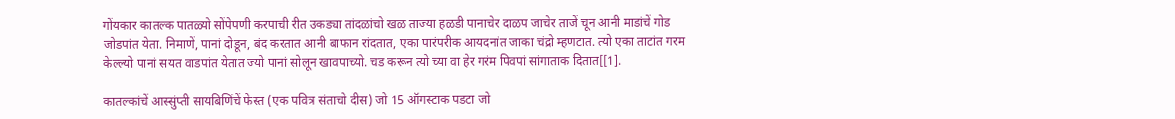गोंयकार कातल्क पातळ्यो सोंपेपणी करपाची रीत उकड्या तांदळांचो खळ ताज्या हळडी पानाचेर दाळप जाचेर ताजें चून आनी माडांचें गोड जोडपांत येता. निमाणें, पानां दोडून, बंद करतात आनी बाफान रांदतात, एका पारंपरीक आयदनांत जाका चंद्रो म्हणटात. त्यो एका ताटांत गरम केल्ल्यो पानां सयत वाडपांत येतात ज्यो पानां सोलून खावपाच्यो. चड करून त्यो च्या वा हेर गरंम पिवपां सांगाताक दितात[[1].

कातल्कांचें आस्सुंप्ती सायबिणिंचें फेस्त (एक पवित्र संताचो दीस) जो 15 ऑगस्टाक पडटा जो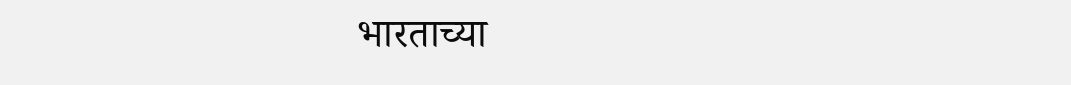भारताच्या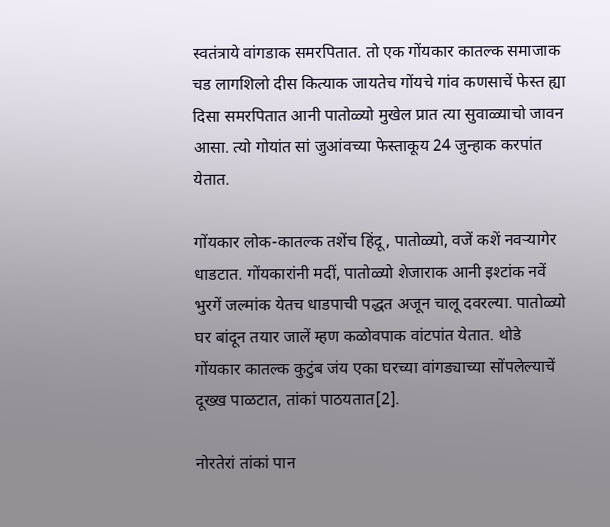स्वतंत्राये वांगडाक समरपितात. तो एक गोंयकार कातल्क समाजाक चड लागशिलो दीस कित्याक जायतेच गोंयचे गांव कणसाचें फेस्त ह्या दिसा समरपितात आनी पातोळ्यो मुखेल प्रात त्या सुवाळ्याचो जावन आसा. त्यो गोयांत सां जुआंवच्या फेस्ताकूय 24 जुन्हाक करपांत येतात.

गोंयकार लोक-कातल्क तशेंच हिंदू, पातोळ्यो, वजें कशें नवऱ्यागेर धाडटात. गोंयकारांनी मदीं, पातोळ्यो शेजाराक आनी इश्टांक नवें भुरगें जल्मांक येतच धाडपाची पद्धत अजून चालू दवरल्या. पातोळ्यो घर बांदून तयार जालें म्हण कळोवपाक वांटपांत येतात. थोडे गोंयकार कातल्क कुटुंब जंय एका घरच्या वांगड्याच्या सोंपलेल्याचें दूख्ख पाळटात, तांकां पाठयतात[2].

नोरतेरां तांकां पान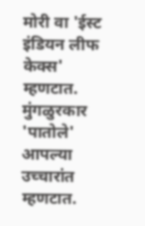मोरी वा 'ईस्ट इंडियन लीफ केक्स' म्हणटात. मुंगळुरकार 'पातोले' आपल्या उच्चारांत म्हणटात.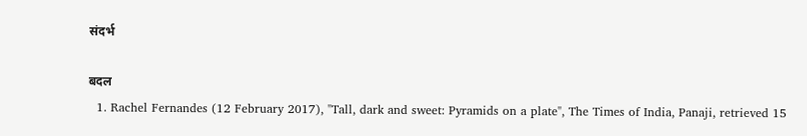संदर्भ

बदल
  1. Rachel Fernandes (12 February 2017), "Tall, dark and sweet: Pyramids on a plate", The Times of India, Panaji, retrieved 15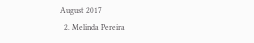August 2017
  2. Melinda Pereira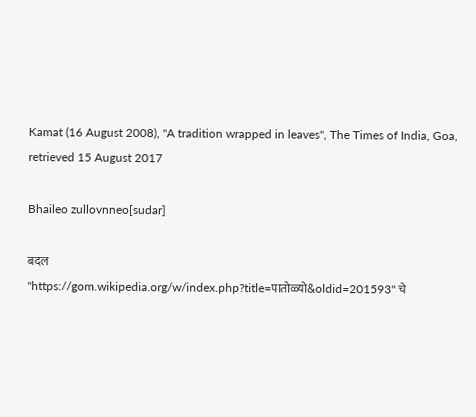Kamat (16 August 2008), "A tradition wrapped in leaves", The Times of India, Goa, retrieved 15 August 2017

Bhaileo zullovnneo[sudar]

बदल
"https://gom.wikipedia.org/w/index.php?title=पातोळ्यो&oldid=201593" चे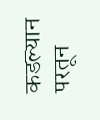कडल्यान परतून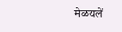मेळयलें